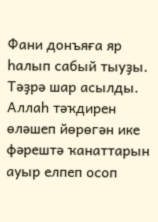Фани донъяға яр һалып сабый тыуҙы. Тәҙрә шар асылды. Аллаһ тәҡдирен өләшеп йөрөгән ике фәрештә ҡанаттарын ауыр елпеп осоп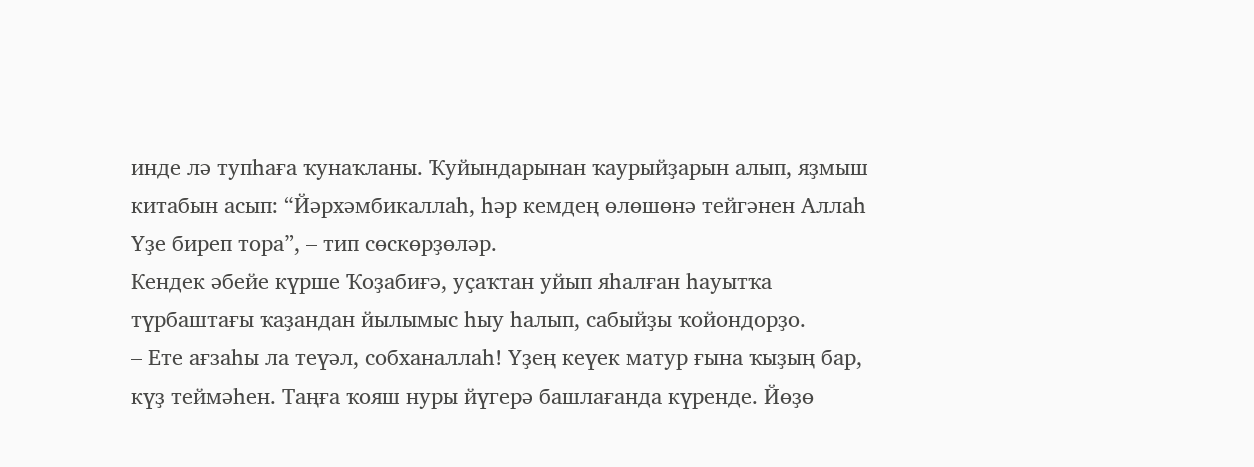инде лә тупһаға ҡунаҡланы. Ҡуйындарынан ҡаурыйҙарын алып, яҙмыш китабын асып: “Йәрхәмбикаллаһ, һәр кемдең өлөшөнә тейгәнен Аллаһ Үҙе биреп тора”, – тип сөскөрҙөләр.
Кендек әбейе күрше Ҡоҙабиғә, уҫаҡтан уйып яһалған һауытҡа түрбаштағы ҡаҙандан йылымыс һыу һалып, сабыйҙы ҡойондорҙо.
– Ете ағзаһы ла теүәл, собханаллаһ! Үҙең кеүек матур ғына ҡыҙың бар, күҙ теймәһен. Таңға ҡояш нуры йүгерә башлағанда күренде. Йөҙө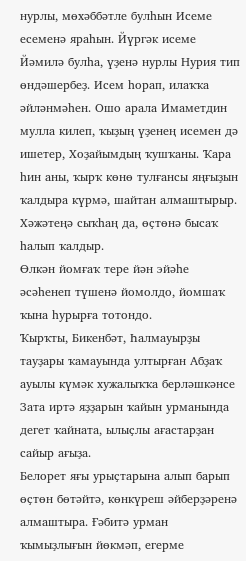нурлы, мөхәббәтле булһын Исеме есеменә яраһын. Йүргәк исеме Йәмилә булһа, үҙенә нурлы Нурия тип өндәшербеҙ. Исем һорап, илаҡҡа әйләнмәһен. Ошо арала Имаметдин мулла килеп, ҡыҙың үҙенең исемен дә ишетер, Хоҙайымдың ҡушҡаны. Ҡара һин аны, ҡырҡ көнө тулғансы яңғыҙын ҡалдыра күрмә, шайтан алмаштырыр. Хәжәтеңә сыҡһаң да, өҫтөнә бысаҡ һалып ҡалдыр.
Өлкән йомғаҡ тере йән эйәһе әсәһенеп түшенә йомолдо, йомшаҡ ҡына һурырға тотондо.
Ҡырҡты, Бикенбәт, Һалмауырҙы тауҙары ҡамауында ултырған Абҙаҡ ауылы күмәк хужалыҡҡа берләшкәнсе Зата иртә яҙҙарын ҡайын урманында дегет ҡайната, ылыҫлы ағастарҙан сайыр ағыҙа.
Белорет яғы урыҫтарына алып барып өҫтөн бөтәйтә, көнкүреш әйберҙәренә алмаштыра. Ғәбитә урман ҡымыҙлығын йөкмәп, егерме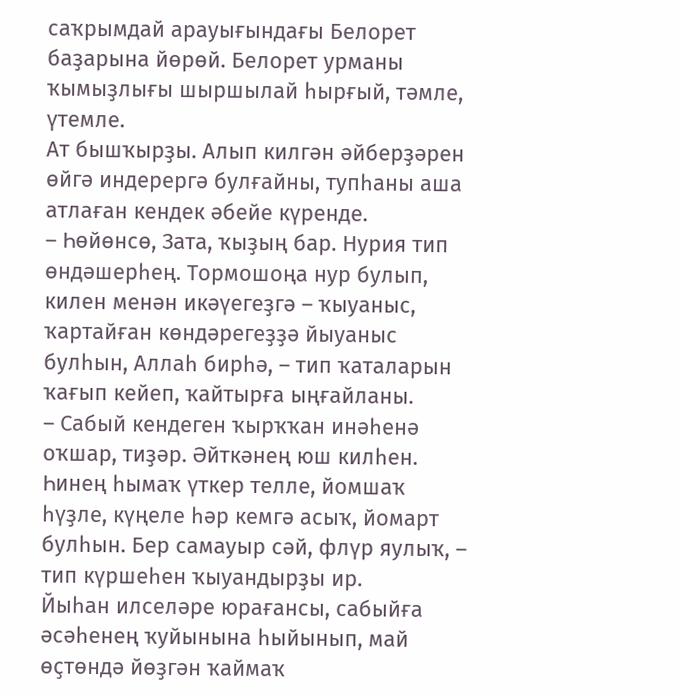саҡрымдай арауығындағы Белорет баҙарына йөрөй. Белорет урманы ҡымыҙлығы шыршылай һырғый, тәмле, үтемле.
Ат бышҡырҙы. Алып килгән әйберҙәрен өйгә индерергә булғайны, тупһаны аша атлаған кендек әбейе күренде.
– Һөйөнсө, Зата, ҡыҙың бар. Нурия тип өндәшерһең. Тормошоңа нур булып, килен менән икәүегеҙгә – ҡыуаныс, ҡартайған көндәрегеҙҙә йыуаныс булһын, Аллаһ бирһә, – тип ҡаталарын ҡағып кейеп, ҡайтырға ыңғайланы.
– Сабый кендеген ҡырҡҡан инәһенә оҡшар, тиҙәр. Әйткәнең юш килһен. Һинең һымаҡ үткер телле, йомшаҡ һүҙле, күңеле һәр кемгә асыҡ, йомарт булһын. Бер самауыр сәй, флүр яулыҡ, – тип күршеһен ҡыуандырҙы ир.
Йыһан илселәре юрағансы, сабыйға әсәһенең ҡуйынына һыйынып, май өҫтөндә йөҙгән ҡаймаҡ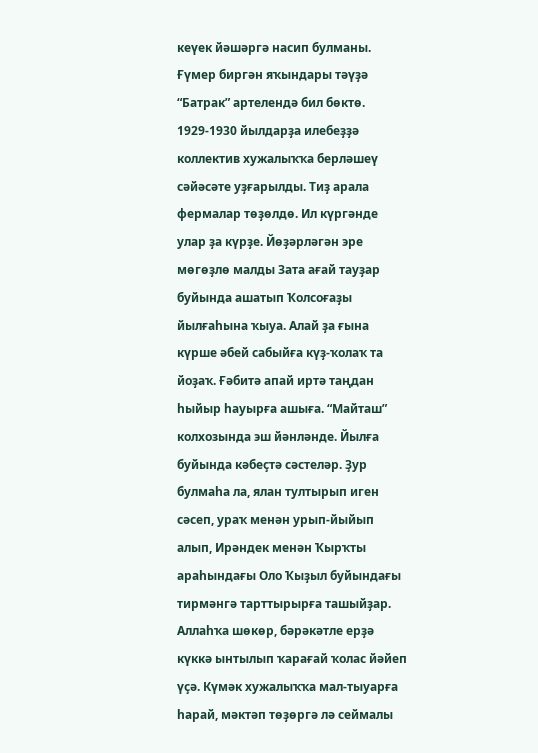кеүек йәшәргә насип булманы. Ғүмер биргән яҡындары тәүҙә “Батрак” артелендә бил бөктө. 1929-1930 йылдарҙа илебеҙҙә коллектив хужалыҡҡа берләшеү сәйәсәте уҙғарылды. Тиҙ арала фермалар төҙөлдө. Ил күргәнде улар ҙа күрҙе. Йөҙәрләгән эре мөгөҙлө малды Зата ағай тауҙар буйында ашатып Ҡолсоғаҙы йылғаһына ҡыуа. Алай ҙа ғына күрше әбей сабыйға күҙ-ҡолаҡ та йоҙаҡ. Ғәбитә апай иртә таңдан һыйыр һауырға ашыға. “Майташ” колхозында эш йәнләнде. Йылға буйында кәбеҫтә сәстеләр. Ҙур булмаһа ла, ялан тултырып иген сәсеп, ураҡ менән урып-йыйып алып, Ирәндек менән Ҡырҡты араһындағы Оло Ҡыҙыл буйындағы тирмәнгә тарттырырға ташыйҙар.
Аллаһҡа шөкөр, бәрәкәтле ерҙә күккә ынтылып ҡарағай ҡолас йәйеп үҫә. Күмәк хужалыҡҡа мал-тыуарға һарай, мәктәп төҙөргә лә сеймалы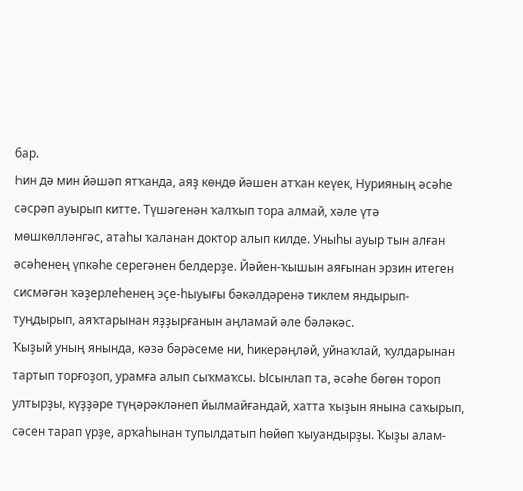бар.
Һин дә мин йәшәп ятҡанда, аяҙ көндө йәшен атҡан кеүек, Нурияның әсәһе сәсрәп ауырып китте. Түшәгенән ҡалҡып тора алмай, хәле үтә мөшкөлләнгәс, атаһы ҡаланан доктор алып килде. Уныһы ауыр тын алған әсәһенең үпкәһе серегәнен белдерҙе. Йәйен-ҡышын аяғынан эрзин итеген сисмәгән ҡәҙерлеһенең эҫе-һыуығы бәкәлдәренә тиклем яндырып-туңдырып, аяҡтарынан яҙҙырғанын аңламай әле бәләкәс.
Ҡыҙый уның янында, кәзә бәрәсеме ни, һикерәңләй, уйнаҡлай, ҡулдарынан тартып торғоҙоп, урамға алып сыҡмаҡсы. Ысынлап та, әсәһе бөгөн тороп ултырҙы, күҙҙәре түңәрәкләнеп йылмайғандай, хатта ҡыҙын янына саҡырып, сәсен тарап үрҙе, арҡаһынан тупылдатып һөйөп ҡыуандырҙы. Ҡыҙы алам-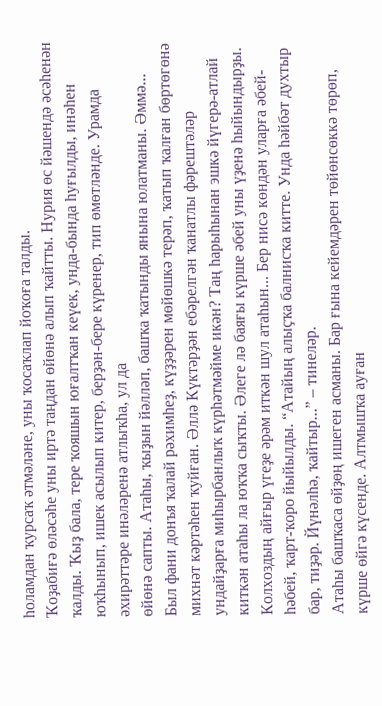һоламдан ҡурсаҡ әтмәләне, уны ҡосаҡлап йоҡоға талды.
Ҡоҙабиғә өләсәһе уны иртә таңдан өйөнә алып ҡайтты. Нурия өс йәшендә әсәһенән ҡалды. Ҡыҙ бала, тере ҡояшын юғалтҡан кеүек, унда-бында һуғылды, инәһен юҡһынып, ишек асылып китер, берҙән-бере күренер, тип өмөтләнде. Урамда әхирәттәре инәләренә атлыҡһа, ул да
өйөнә сапты. Атаһы, ҡыҙын йәлләп, башҡа ҡатынды янына юлатманы. Әммә...
Был фани донъя ҡалай рәхимһеҙ, күҙҙәрен мөйөшкә терәп, ҡатып ҡалған бөртөгөнә михнәт кәртәһен ҡуйған. Әллә Күктәрҙән ебәрелгән ҡанатлы фәрештәләр ундайҙарға миһырбанлыҡ күрһәтмәйме икән? Таң һарыһынан эшкә йүгерә-атлай киткән атаһы ла юҡҡа сыҡты. Әлеге лә баяғы күрше әбей уны үҙенә һыйындырҙы. Колхоздың айғыр үгеҙе әрәм иткән шул атаһын... Бер нисә көндән уларға әбей-һәбей, ҡарт-ҡоро йыйылды. “Атайың алыҫҡа балнисҡа китте. Унда һәйбәт духтыр бар, тиҙәр. Йүнәлһә, ҡайтыр...” – тинеләр.
Атаһы башҡаса өйҙөң ишеген асманы. Бар ғына кейемдәрен төйөнсөккә төрөп, күрше өйгә күсенде. Алтмышҡа ауған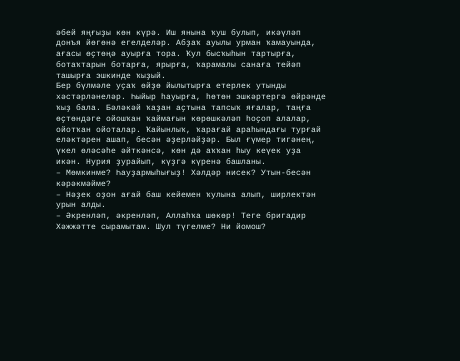әбей яңғыҙы көн күрә. Иш янына ҡуш булып, икәүләп донъя йөгөнә егелделәр. Абҙаҡ ауылы урман ҡамауында, ағасы өҫтөңә ауырға тора. Ҡул бысҡыһын тартырға, ботаҡтарын ботарға, ярырға, ҡарамалы санаға тейәп ташырға эшкинде ҡыҙый.
Бер бүлмәле уҫаҡ өйҙө йылытырға етерлек утынды хәстәрләнеләр. Һыйыр һауырға, һөтөн эшкәртергә өйрәнде ҡыҙ бала. Бәләкәй ҡаҙан аҫтына тапсыҡ яғалар, таңға өҫтөндәге ойошҡан ҡаймағын көрөшкәләп һоҫоп алалар, ойотҡан ойоталар. Ҡайынлыҡ, ҡарағай араһындағы турғай еләктәрен ашап, бесән әҙерләйҙәр. Был ғүмер тигәнең, үкел өләсәһе әйткәнсә, көн дә аҡҡан һыу кеүек уҙа икән. Нурия ҙурайып, күҙгә күренә башланы.
– Мөмкинме? Һауҙармыһығыҙ! Хәлдәр нисек? Утын-бесән кәрәкмәйме?
– Нәҙек оҙон ағай баш кейемен ҡулына алып, ширлектән урын алды.
– Әкренләп, әкренләп, Аллаһҡа шөкөр! Теге бригадир Хәжжәтте сырамытам. Шул түгелме? Ни йомош?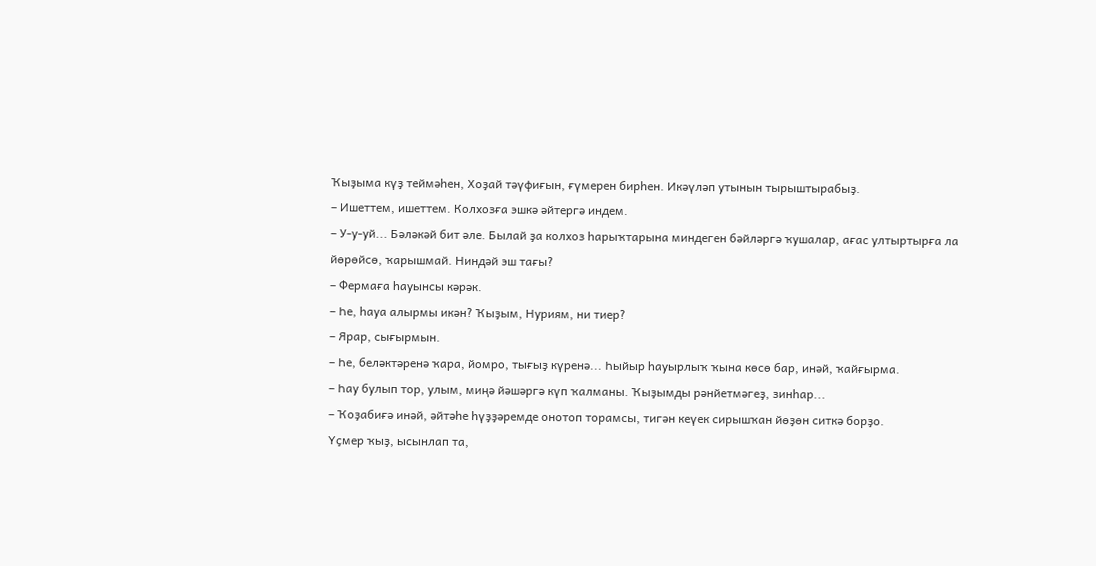Ҡыҙыма күҙ теймәһен, Хоҙай тәүфиғын, ғүмерен бирһен. Икәүләп утынын тырыштырабыҙ.
– Ишеттем, ишеттем. Колхозға эшкә әйтергә индем.
– У-у-уй... Бәләкәй бит әле. Былай ҙа колхоз һарыҡтарына миндеген бәйләргә ҡушалар, ағас ултыртырға ла йөрөйсө, ҡарышмай. Ниндәй эш тағы?
– Фермаға һауынсы кәрәк.
– Һе, һауа алырмы икән? Ҡыҙым, Нуриям, ни тиер?
– Ярар, сығырмын.
– Һе, беләктәренә ҡара, йомро, тығыҙ күренә... Һыйыр һауырлыҡ ҡына көсө бар, инәй, ҡайғырма.
– Һау булып тор, улым, миңә йәшәргә күп ҡалманы. Ҡыҙымды рәнйетмәгеҙ, зинһар...
– Ҡоҙабиғә инәй, әйтәһе һүҙҙәремде онотоп торамсы, тигән кеүек сирышҡан йөҙөн ситкә борҙо.
Үҫмер ҡыҙ, ысынлап та,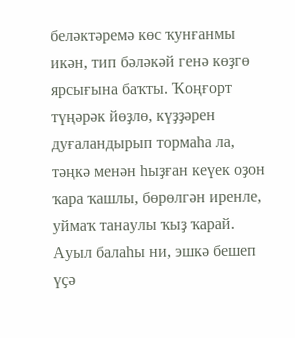беләктәремә көс ҡунғанмы икән, тип бәләкәй генә көҙгө ярсығына баҡты. Ҡоңғорт түңәрәк йөҙлө, күҙҙәрен дуғаландырып тормаһа ла, тәңкә менән һыҙған кеүек оҙон ҡара ҡашлы, бөрөлгән иренле, уймаҡ танаулы ҡыҙ ҡарай. Ауыл балаһы ни, эшкә бешеп үҫә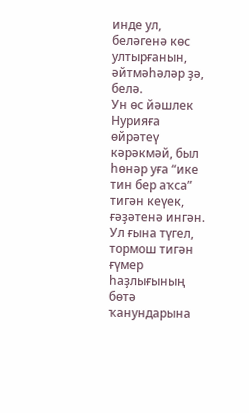инде ул, беләгенә көс ултырғанын, әйтмәһәләр ҙә, белә.
Ун өс йәшлек Нурияға өйрәтеү кәрәкмәй, был һөнәр уға “ике тин бер аҡса” тигән кеүек, ғәҙәтенә ингән. Ул ғына түгел, тормош тигән ғүмер һаҙлығының бөтә ҡанундарына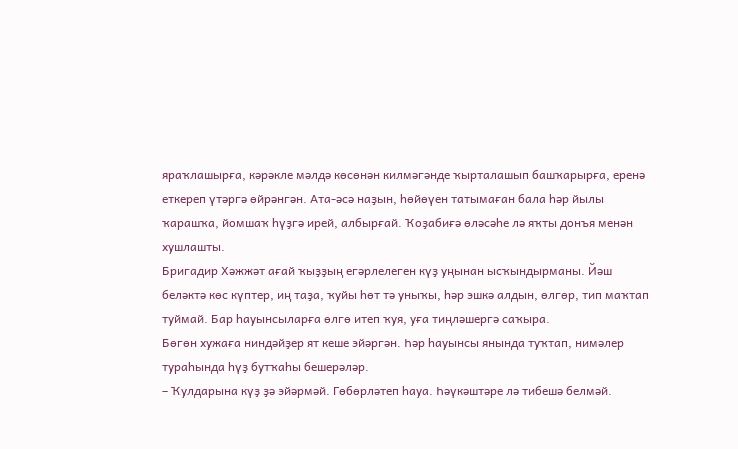яраҡлашырға, кәрәкле мәлдә көсөнән килмәгәнде ҡырталашып башҡарырға, еренә еткереп үтәргә өйрәнгән. Ата-әсә наҙын, һөйөүен татымаған бала һәр йылы ҡарашҡа, йомшаҡ һүҙгә ирей, албырғай. Ҡоҙабиғә өләсәһе лә яҡты донъя менән хушлашты.
Бригадир Хәжжәт ағай ҡыҙҙың егәрлелеген күҙ уңынан ысҡындырманы. Йәш беләктә көс күптер, иң таҙа, ҡуйы һөт тә уныҡы, һәр эшкә алдын, өлгөр, тип маҡтап туймай. Бар һауынсыларға өлгө итеп ҡуя, уға тиңләшергә саҡыра.
Бөгөн хужаға ниндәйҙер ят кеше эйәргән. Һәр һауынсы янында туҡтап, нимәлер тураһында һүҙ бутҡаһы бешерәләр.
– Ҡулдарына күҙ ҙә эйәрмәй. Гөбөрләтеп һауа. Һәүкәштәре лә тибешә белмәй.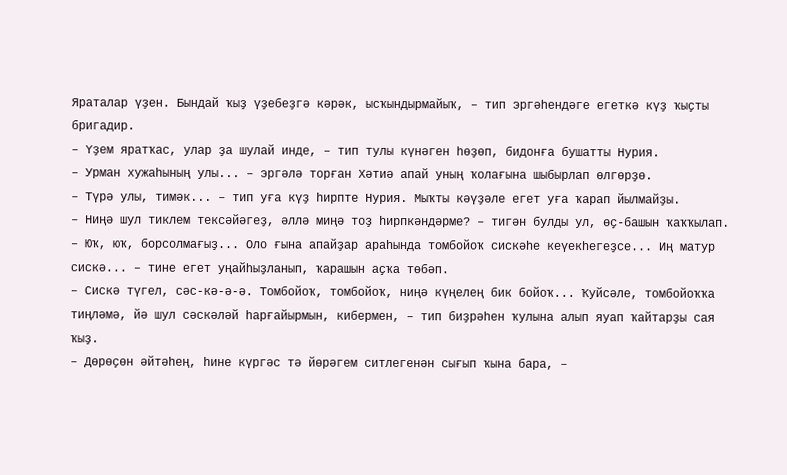Яраталар үҙен. Бындай ҡыҙ үҙебеҙгә кәрәк, ысҡындырмайыҡ, – тип эргәһендәге егеткә күҙ ҡыҫты бригадир.
– Үҙем яратҡас, улар ҙа шулай инде, – тип тулы күнәген һөҙөп, бидонға бушатты Нурия.
– Урман хужаһының улы... – эргәлә торған Хәтиә апай уның ҡолағына шыбырлап өлгөрҙө.
– Түрә улы, тимәк... – тип уға күҙ һирпте Нурия. Мыҡты кәүҙәле егет уға ҡарап йылмайҙы.
– Ниңә шул тиклем тексәйәгеҙ, әллә миңә тоҙ һирпкәндәрме? – тигән булды ул, өҫ-башын ҡаҡҡылап.
– Юҡ, юҡ, борсолмағыҙ... Оло ғына апайҙар араһында томбойоҡ сискәһе кеүекһегеҙсе... Иң матур сискә... – тине егет уңайһыҙланып, ҡарашын аҫҡа төбәп.
– Сискә түгел, сәс-кә-ә-ә. Томбойоҡ, томбойоҡ, ниңә күңелең бик бойоҡ... Ҡуйсәле, томбойоҡҡа тиңләмә, йә шул сәскәләй һарғайырмын, кибермен, – тип биҙрәһен ҡулына алып яуап ҡайтарҙы сая ҡыҙ.
– Дөрөҫөн әйтәһең, һине күргәс тә йөрәгем ситлегенән сығып ҡына бара, –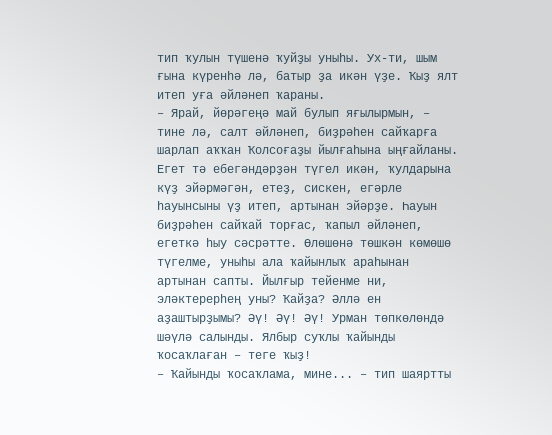тип ҡулын түшенә ҡуйҙы уныһы. Ух-ти, шым ғына күренһә лә, батыр ҙа икән үҙе. Ҡыҙ ялт итеп уға әйләнеп ҡараны.
– Ярай, йөрәгеңә май булып яғылырмын, – тине лә, салт әйләнеп, биҙрәһен сайҡарға шарлап аҡҡан Ҡолсоғаҙы йылғаһына ыңғайланы. Егет тә ебегәндәрҙән түгел икән, ҡулдарына күҙ эйәрмәгән, етеҙ, сискен, егәрле һауынсыны үҙ итеп, артынан эйәрҙе. Һауын биҙрәһен сайҡай торғас, ҡапыл әйләнеп, егеткә һыу сәсрәтте. Өлөшөнә төшкән көмөшө түгелме, уныһы ала ҡайынлыҡ араһынан артынан сапты. Йылғыр тейенме ни, эләктерерһең уны? Ҡайҙа? Әллә ен аҙаштырҙымы? Әү! Әү! Әү! Урман төпкөлөндә шәүлә салынды. Ялбыр суҡлы ҡайынды ҡосаҡлаған – теге ҡыҙ!
– Ҡайынды ҡосаҡлама, мине... – тип шаяртты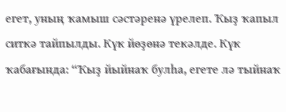егет, уның ҡамыш сәстәренә үрелеп. Ҡыҙ ҡапыл ситкә тайпылды. Күк йөҙөнә текәлде. Күк ҡабағында: “Ҡыҙ йыйнаҡ булһа, егете лә тыйнаҡ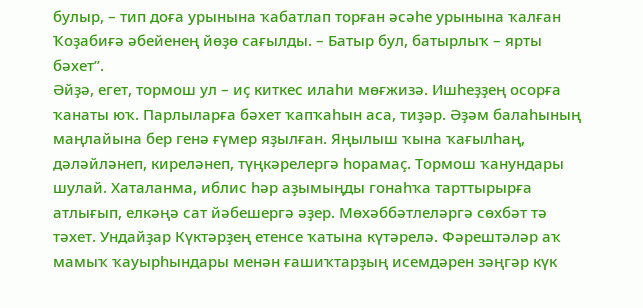булыр, – тип доға урынына ҡабатлап торған әсәһе урынына ҡалған Ҡоҙабиғә әбейенең йөҙө сағылды. – Батыр бул, батырлыҡ – ярты бәхет”.
Әйҙә, егет, тормош ул – иҫ киткес илаһи мөғжизә. Ишһеҙҙең осорға ҡанаты юҡ. Парлыларға бәхет ҡапҡаһын аса, тиҙәр. Әҙәм балаһының маңлайына бер генә ғүмер яҙылған. Яңылыш ҡына ҡағылһаң, дәләйләнеп, киреләнеп, түңкәрелергә һорамаҫ. Тормош ҡанундары шулай. Хаталанма, иблис һәр аҙымыңды гонаһҡа тарттырырға атлығып, елкәңә сат йәбешергә әҙер. Мөхәббәтлеләргә сөхбәт тә тәхет. Ундайҙар Күктәрҙең етенсе ҡатына күтәрелә. Фәрештәләр аҡ мамыҡ ҡауырһындары менән ғашиҡтарҙың исемдәрен зәңгәр күк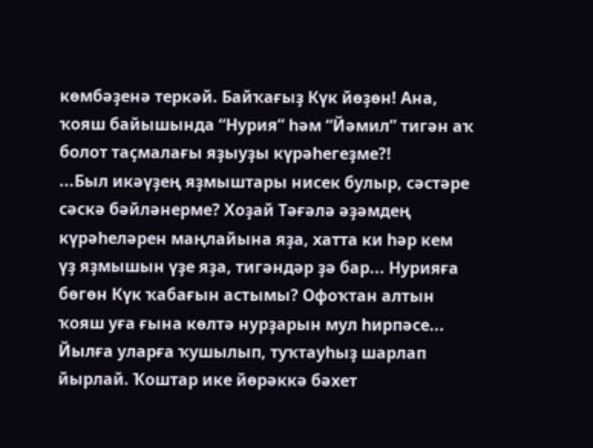көмбәҙенә теркәй. Байҡағыҙ Күк йөҙөн! Ана, ҡояш байышында “Нурия” һәм “Йәмил” тигән аҡ болот таҫмалағы яҙыуҙы күрәһегеҙме?!
...Был икәүҙең яҙмыштары нисек булыр, сәстәре сәскә бәйләнерме? Хоҙай Тәғәлә әҙәмдең күрәһеләрен маңлайына яҙа, хатта ки һәр кем үҙ яҙмышын үҙе яҙа, тигәндәр ҙә бар... Нурияға бөгөн Күк ҡабағын астымы? Офоҡтан алтын ҡояш уға ғына көлтә нурҙарын мул һирпәсе... Йылға уларға ҡушылып, туҡтауһыҙ шарлап йырлай. Ҡоштар ике йөрәккә бәхет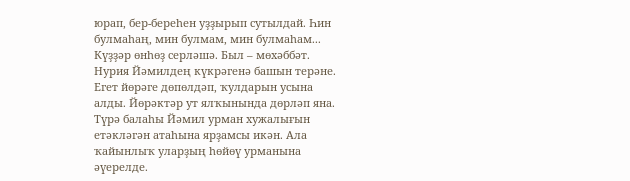юрап, бер-береһен уҙҙырып сутылдай. Һин булмаһаң, мин булмам, мин булмаһам... Күҙҙәр өнһөҙ серләшә. Был – мөхәббәт.
Нурия Йәмилдең күкрәгенә башын терәне. Егет йөрәге дөпөлдәп, ҡулдарын усына алды. Йөрәктәр ут ялҡынында дөрләп яна. Түрә балаһы Йәмил урман хужалығын етәкләгән атаһына ярҙамсы икән. Ала ҡайынлыҡ уларҙың һөйөү урманына әүерелде.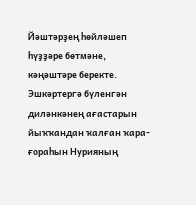Йәштәрҙең һөйләшеп һүҙҙәре бөтмәне, кәңәштәре беректе. Эшкәртергә бүленгән диләнкәнең ағастарын йыҡҡандан ҡалған ҡара-ғораһын Нурияның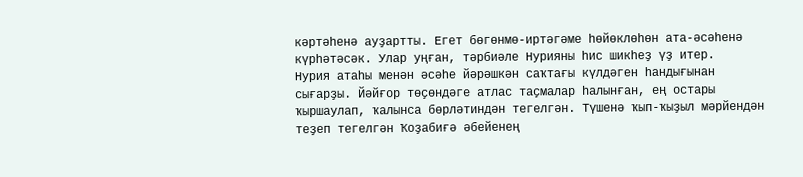кәртәһенә ауҙартты. Егет бөгөнмө-иртәгәме һөйөклөһөн ата-әсәһенә күрһәтәсәк. Улар уңған, тәрбиәле Нурияны һис шикһеҙ үҙ итер.
Нурия атаһы менән әсәһе йәрәшкән саҡтағы күлдәген һандығынан сығарҙы. Йәйғор төҫөндәге атлас таҫмалар һалынған, ең остары ҡыршаулап, ҡалынса бөрләтиндән тегелгән. Түшенә ҡып-ҡыҙыл мәрйендән теҙеп тегелгән Ҡоҙабиғә әбейенең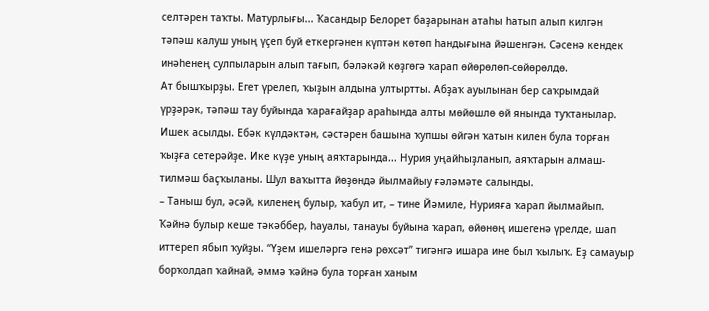селтәрен таҡты. Матурлығы... Ҡасандыр Белорет баҙарынан атаһы һатып алып килгән тәпәш калуш уның үҫеп буй еткергәнен күптән көтөп һандығына йәшенгән. Сәсенә кендек инәһенең сулпыларын алып тағып, бәләкәй көҙгөгә ҡарап өйөрөлөп-сөйөрөлдө.
Ат бышҡырҙы. Егет үрелеп, ҡыҙын алдына ултыртты. Абҙаҡ ауылынан бер саҡрымдай үрҙәрәк, тәпәш тау буйында ҡарағайҙар араһында алты мөйөшлө өй янында туҡтанылар. Ишек асылды. Ебәк күлдәктән, сәстәрен башына ҡупшы өйгән ҡатын килен була торған ҡыҙға сетерәйҙе. Ике күҙе уның аяҡтарында... Нурия уңайһыҙланып, аяҡтарын алмаш-тилмәш баҫҡыланы. Шул ваҡытта йөҙөндә йылмайыу ғәләмәте салынды.
– Таныш бул, әсәй, киленең булыр, ҡабул ит, – тине Йәмиле, Нурияға ҡарап йылмайып. Ҡәйнә булыр кеше тәкәббер, һауалы, танауы буйына ҡарап, өйөнөң ишегенә үрелде, шап иттереп ябып ҡуйҙы. “Үҙем ишеләргә генә рөхсәт” тигәнгә ишара ине был ҡылыҡ. Еҙ самауыр борҡолдап ҡайнай, әммә ҡәйнә була торған ханым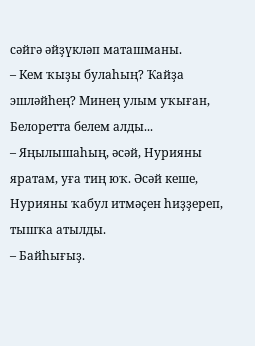сәйгә әйҙүкләп маташманы.
– Кем ҡыҙы булаһың? Ҡайҙа эшләйһең? Минең улым уҡыған, Белоретта белем алды...
– Яңылышаһың, әсәй, Нурияны яратам, уға тиң юҡ. Әсәй кеше, Нурияны ҡабул итмәҫен һиҙҙереп, тышҡа атылды.
– Байһығыҙ.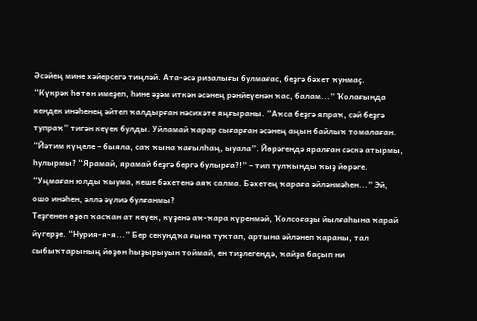Әсәйең мине хәйерсегә тиңләй. Ата-әсә ризалығы булмағас, беҙгә бәхет ҡунмаҫ.
“Күкрәк һөтөн имеҙеп, һине әҙәм иткән әсәнең рәнйеүенән ҡас, балам...” Ҡолағында кендек инәһенең әйтеп ҡалдырған нәсихәте яңғыраны. “Аҡса беҙгә япраҡ, сәй беҙгә тупраҡ” тигән кеүек булды. Уйламай ҡарар сығарған әсәнең аңын байлыҡ томалаған. “Йәтим күңеле – быяла, саҡ ҡына ҡағылһаң, ыуала”. Йөрәгендә яралған сәскә атырмы, һулырмы? “Ярамай, ярамай беҙгә бергә булырға?!” – тип тулҡынды ҡыҙ йөрәге. “Уңмаған юлды ҡыума, кеше бәхетенә аяҡ салма. Бәхетең ҡараға әйләнмәһен...” Эй, ошо инәһен, әллә әүлиә булғанмы?
Теҙгенен өҙөп ҡасҡан ат кеүек, күҙенә аҡ-ҡара күренмәй, Ҡолсоғаҙы йылғаһына ҡарай йүгерҙе. “Нурия-я-я...” Бер секундҡа ғына туҡтап, артына әйләнеп ҡараны, тал сыбыҡтарының йөҙөн һыҙырыуын тоймай, ен тиҙлегендә, ҡайҙа баҫып ни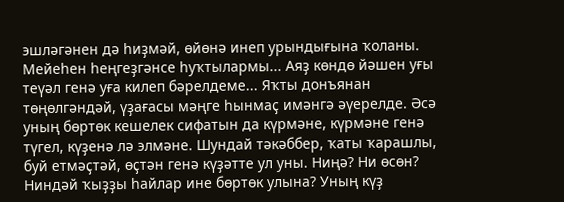эшләгәнен дә һиҙмәй, өйөнә инеп урындығына ҡоланы. Мейеһен һеңгеҙгәнсе һуҡтылармы... Аяҙ көндө йәшен уғы теүәл генә уға килеп бәрелдеме... Яҡты донъянан төңөлгәндәй, үҙағасы мәңге һынмаҫ имәнгә әүерелде. Әсә уның бөртөк кешелек сифатын да күрмәне, күрмәне генә түгел, күҙенә лә элмәне. Шундай тәкәббер, ҡаты ҡарашлы, буй етмәҫтәй, өҫтән генә күҙәтте ул уны. Ниңә? Ни өсөн? Ниндәй ҡыҙҙы һайлар ине бөртөк улына? Уның күҙ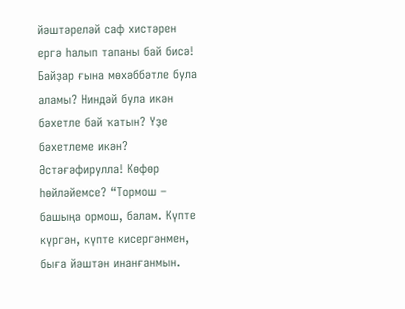йәштәреләй саф хистәрен ергә һалып тапаны бай бисә! Байҙар ғына мөхәббәтле була аламы? Ниндәй була икән бәхетле бай ҡатын? Үҙе бәхетлеме икән? Әстәғәфирулла! Көфөр һөйләйемсе? “Тормош – башыңа ормош, балам. Күпте күргән, күпте кисергәнмен, быға йәштән инанғанмын.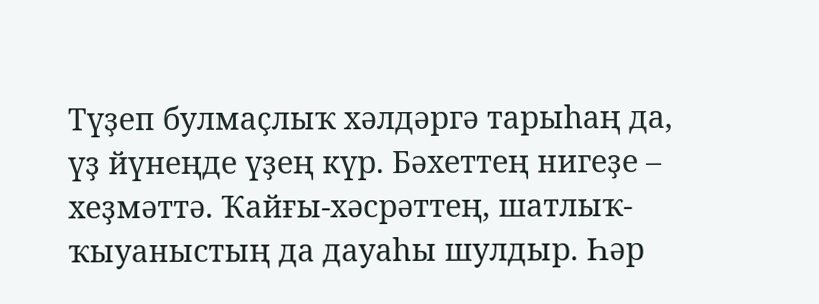Түҙеп булмаҫлыҡ хәлдәргә тарыһаң да, үҙ йүнеңде үҙең күр. Бәхеттең нигеҙе – хеҙмәттә. Ҡайғы-хәсрәттең, шатлыҡ-ҡыуаныстың да дауаһы шулдыр. Һәр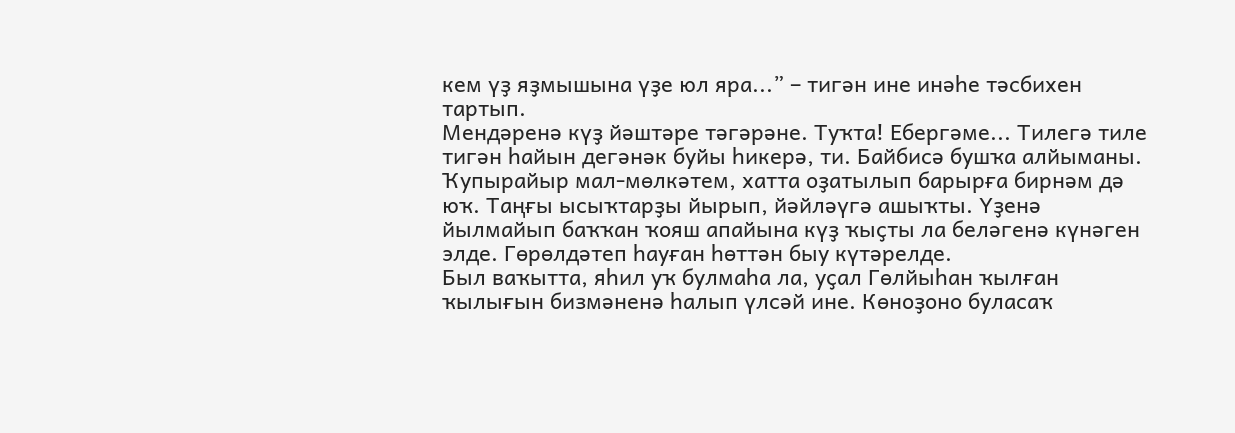кем үҙ яҙмышына үҙе юл яра...” – тигән ине инәһе тәсбихен тартып.
Мендәренә күҙ йәштәре тәгәрәне. Туҡта! Ебергәме... Тилегә тиле тигән һайын дегәнәк буйы һикерә, ти. Байбисә бушҡа алйыманы. Ҡупырайыр мал-мөлкәтем, хатта оҙатылып барырға бирнәм дә юҡ. Таңғы ысыҡтарҙы йырып, йәйләүгә ашыҡты. Үҙенә йылмайып баҡҡан ҡояш апайына күҙ ҡыҫты ла беләгенә күнәген элде. Гөрөлдәтеп һауған һөттән быу күтәрелде.
Был ваҡытта, яһил уҡ булмаһа ла, уҫал Гөлйыһан ҡылған ҡылығын бизмәненә һалып үлсәй ине. Көноҙоно буласаҡ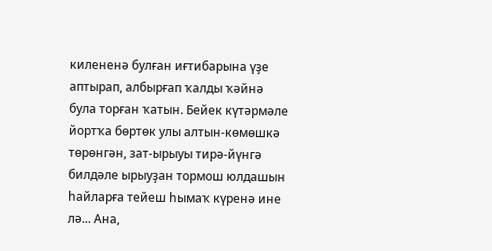килененә булған иғтибарына үҙе аптырап, албырғап ҡалды ҡәйнә була торған ҡатын. Бейек күтәрмәле йортҡа бөртөк улы алтын-көмөшкә төрөнгән, зат-ырыуы тирә-йүнгә билдәле ырыуҙан тормош юлдашын һайларға тейеш һымаҡ күренә ине лә... Ана,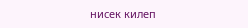нисек килеп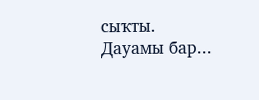сыҡты.
Дауамы бар...